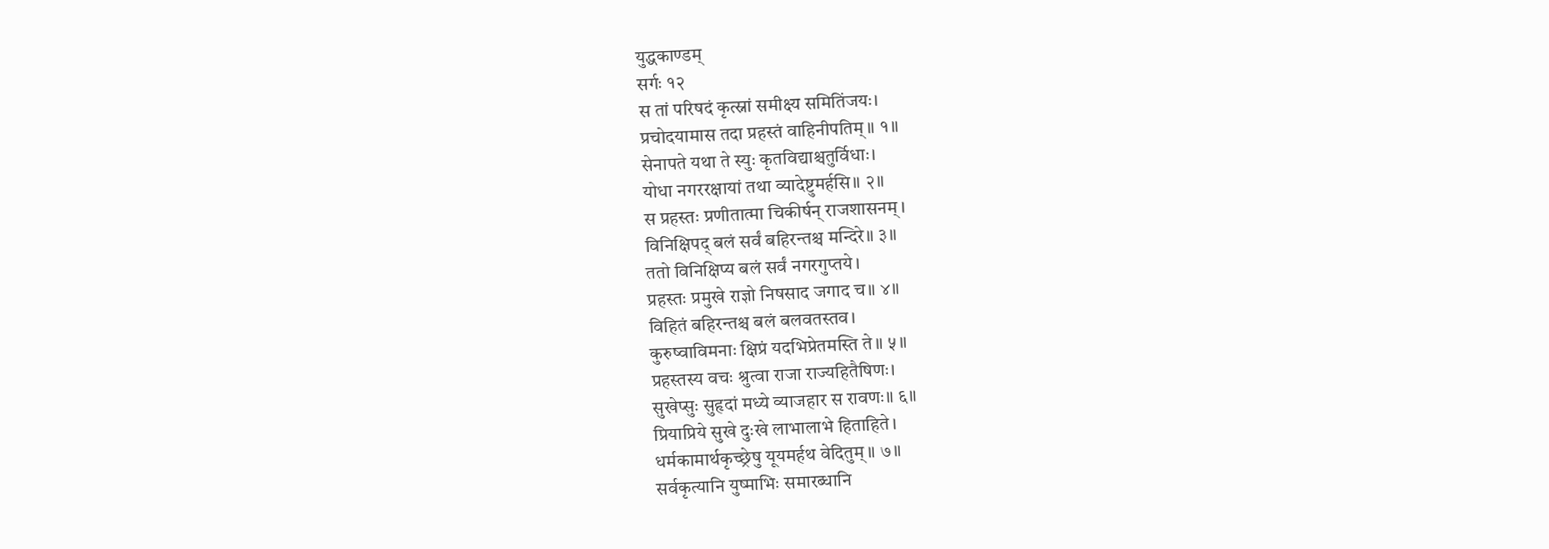युद्धकाण्डम्
सर्गः १२
स तां परिषदं कृत्स्नां समीक्ष्य समितिंजयः।
प्रचोदयामास तदा प्रहस्तं वाहिनीपतिम्॥ १॥
सेनापते यथा ते स्युः कृतविद्याश्चतुर्विधाः।
योधा नगररक्षायां तथा व्यादेष्टुमर्हसि॥ २॥
स प्रहस्तः प्रणीतात्मा चिकीर्षन् राजशासनम्।
विनिक्षिपद् बलं सर्वं बहिरन्तश्च मन्दिरे॥ ३॥
ततो विनिक्षिप्य बलं सर्वं नगरगुप्तये।
प्रहस्तः प्रमुखे राज्ञो निषसाद जगाद च॥ ४॥
विहितं बहिरन्तश्च बलं बलवतस्तव।
कुरुष्वाविमनाः क्षिप्रं यदभिप्रेतमस्ति ते॥ ५॥
प्रहस्तस्य वचः श्रुत्वा राजा राज्यहितैषिणः।
सुखेप्सुः सुहृदां मध्ये व्याजहार स रावणः॥ ६॥
प्रियाप्रिये सुखे दुःखे लाभालाभे हिताहिते।
धर्मकामार्थकृच्छ्रेषु यूयमर्हथ वेदितुम्॥ ७॥
सर्वकृत्यानि युष्माभिः समारब्धानि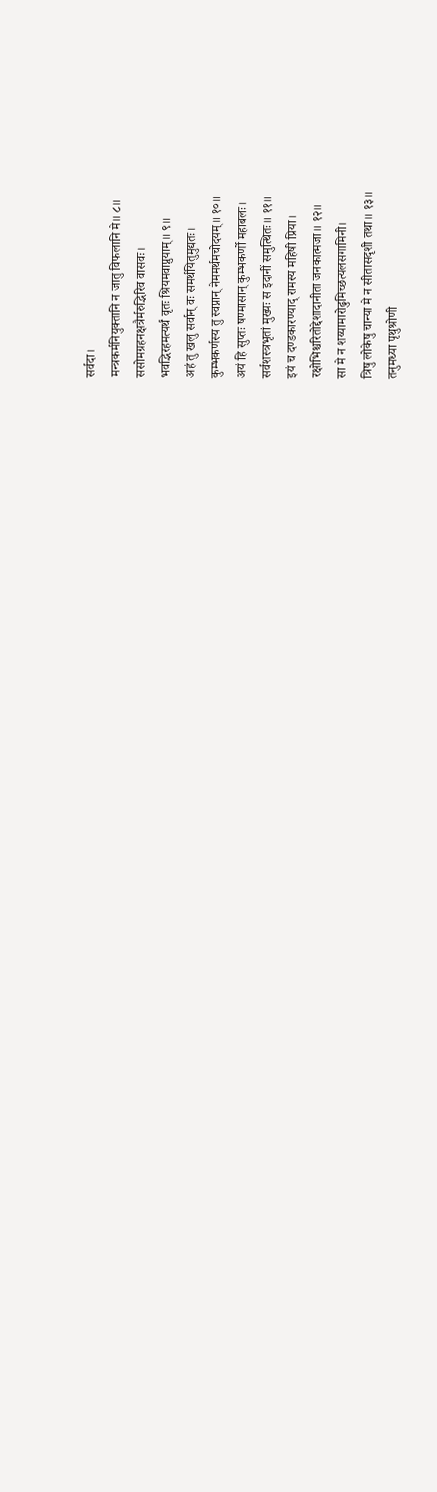सर्वदा।
मन्त्रकर्मनियुक्तानि न जातु विफलानि मे॥ ८॥
ससोमग्रहनक्षत्रैर्मरुद्भिरिव वासवः।
भवद्भिरहमत्यर्थं वृतः श्रियमवाप्नुयाम्॥ ९॥
अहं तु खलु सर्वान् वः समर्थयितुमुद्यतः।
कुम्भकर्णस्य तु स्वप्नान् नेममर्थमचोदयम्॥ १०॥
अयं हि सुप्तः षण्मासान् कुम्भकर्णो महाबलः।
सर्वशस्त्रभृतां मुख्यः स इदानीं समुत्थितः॥ ११॥
इयं च दण्डकारण्याद् रामस्य महिषी प्रिया।
रक्षोभिश्चरितोद्देशादानीता जनकात्मजा॥ १२॥
सा मे न शय्यामारोढुमिच्छत्यलसगामिनी।
त्रिषु लोकेषु चान्या मे न सीतासदृशी तथा॥ १३॥
तनुमध्या पृथुश्रोणी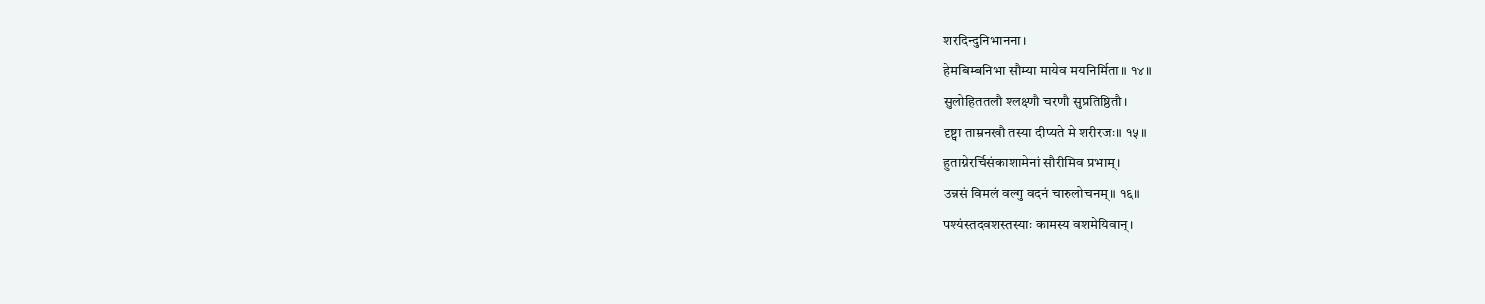शरदिन्दुनिभानना।
हेमबिम्बनिभा सौम्या मायेव मयनिर्मिता॥ १४॥
सुलोहिततलौ श्लक्ष्णौ चरणौ सुप्रतिष्ठितौ।
दृष्ट्वा ताम्रनखौ तस्या दीप्यते मे शरीरजः॥ १५॥
हुताग्नेरर्चिसंकाशामेनां सौरीमिव प्रभाम्।
उन्नसं विमलं वल्गु वदनं चारुलोचनम्॥ १६॥
पश्यंस्तदवशस्तस्याः कामस्य वशमेयिवान्।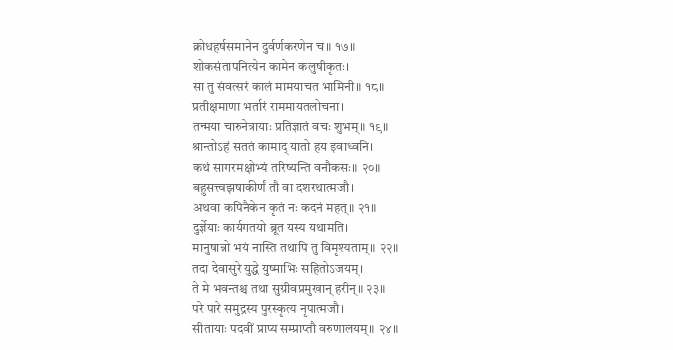क्रोधहर्षसमानेन दुर्वर्णकरणेन च॥ १७॥
शोकसंतापनित्येन कामेन कलुषीकृतः।
सा तु संवत्सरं कालं मामयाचत भामिनी॥ १८॥
प्रतीक्षमाणा भर्तारं राममायतलोचना।
तन्मया चारुनेत्रायाः प्रतिज्ञातं वचः शुभम्॥ १९॥
श्रान्तोऽहं सततं कामाद् यातो हय इवाध्वनि।
कथं सागरमक्षोभ्यं तरिष्यन्ति वनौकसः॥ २०॥
बहुसत्त्वझषाकीर्णं तौ वा दशरथात्मजौ।
अथवा कपिनैकेन कृतं नः कदनं महत्॥ २१॥
दुर्ज्ञेयाः कार्यगतयो ब्रूत यस्य यथामति।
मानुषान्नो भयं नास्ति तथापि तु विमृश्यताम्॥ २२॥
तदा देवासुरे युद्धे युष्माभिः सहितोऽजयम्।
ते मे भवन्तश्च तथा सुग्रीवप्रमुखान् हरीन्॥ २३॥
परे पारे समुद्रस्य पुरस्कृत्य नृपात्मजौ।
सीतायाः पदवीं प्राप्य सम्प्राप्तौ वरुणालयम्॥ २४॥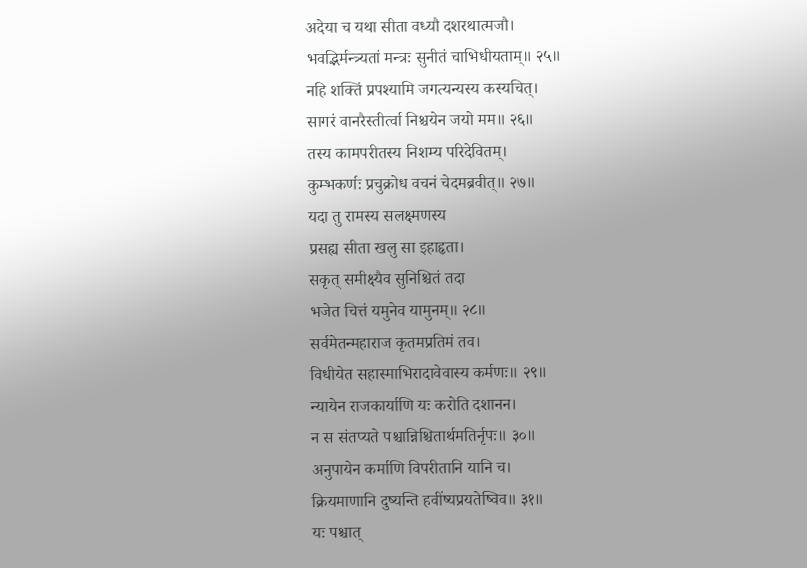अदेया च यथा सीता वध्यौ दशरथात्मजौ।
भवद्भिर्मन्त्र्यतां मन्त्रः सुनीतं चाभिधीयताम्॥ २५॥
नहि शक्तिं प्रपश्यामि जगत्यन्यस्य कस्यचित्।
सागरं वानरैस्तीर्त्वा निश्चयेन जयो मम॥ २६॥
तस्य कामपरीतस्य निशम्य परिदेवितम्।
कुम्भकर्णः प्रचुक्रोध वचनं चेदमब्रवीत्॥ २७॥
यदा तु रामस्य सलक्ष्मणस्य
प्रसह्य सीता खलु सा इहाहृता।
सकृत् समीक्ष्यैव सुनिश्चितं तदा
भजेत चित्तं यमुनेव यामुनम्॥ २८॥
सर्वमेतन्महाराज कृतमप्रतिमं तव।
विधीयेत सहास्माभिरादावेवास्य कर्मणः॥ २९॥
न्यायेन राजकार्याणि यः करोति दशानन।
न स संतप्यते पश्चान्निश्चितार्थमतिर्नृपः॥ ३०॥
अनुपायेन कर्माणि विपरीतानि यानि च।
क्रियमाणानि दुष्यन्ति हवींष्यप्रयतेष्विव॥ ३१॥
यः पश्चात्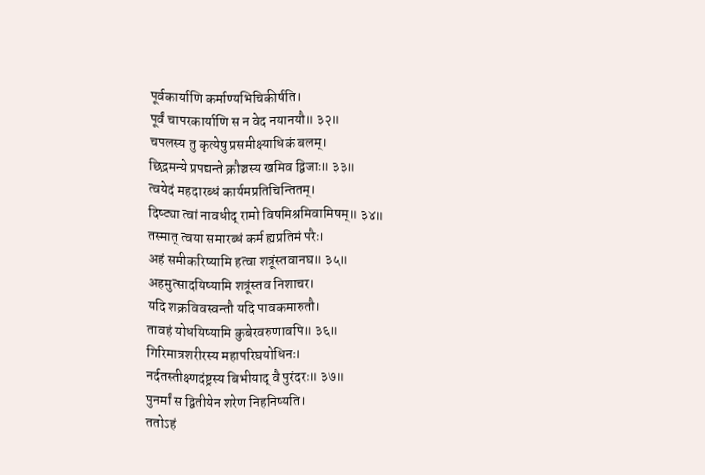पूर्वकार्याणि कर्माण्यभिचिकीर्षति।
पूर्वं चापरकार्याणि स न वेद नयानयौ॥ ३२॥
चपलस्य तु कृत्येषु प्रसमीक्ष्याधिकं बलम्।
छिद्रमन्ये प्रपद्यन्ते क्रौञ्चस्य खमिव द्विजाः॥ ३३॥
त्वयेदं महदारब्धं कार्यमप्रतिचिन्तितम्।
दिष्ट्या त्वां नावधीद् रामो विषमिश्रमिवामिषम्॥ ३४॥
तस्मात् त्वया समारब्धं कर्म ह्यप्रतिमं परैः।
अहं समीकरिष्यामि हत्वा शत्रूंस्तवानघ॥ ३५॥
अहमुत्सादयिष्यामि शत्रूंस्तव निशाचर।
यदि शक्रविवस्वन्तौ यदि पावकमारुतौ।
तावहं योधयिष्यामि कुबेरवरुणावपि॥ ३६॥
गिरिमात्रशरीरस्य महापरिघयोधिनः।
नर्दतस्तीक्ष्णदंष्ट्रस्य बिभीयाद् वै पुरंदरः॥ ३७॥
पुनर्मां स द्वितीयेन शरेण निहनिष्यति।
ततोऽहं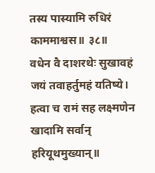तस्य पास्यामि रुधिरं काममाश्वस॥ ३८॥
वधेन वै दाशरथेः सुखावहं
जयं तवाहर्तुमहं यतिष्ये।
हत्वा च रामं सह लक्ष्मणेन
खादामि सर्वान् हरियूथमुख्यान्॥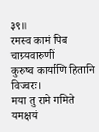३९॥
रमस्व कामं पिब चाग्र्यवारुणीं
कुरुष्व कार्याणि हितानि विज्वरः।
मया तु रामे गमिते यमक्षयं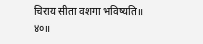चिराय सीता वशगा भविष्यति॥ ४०॥